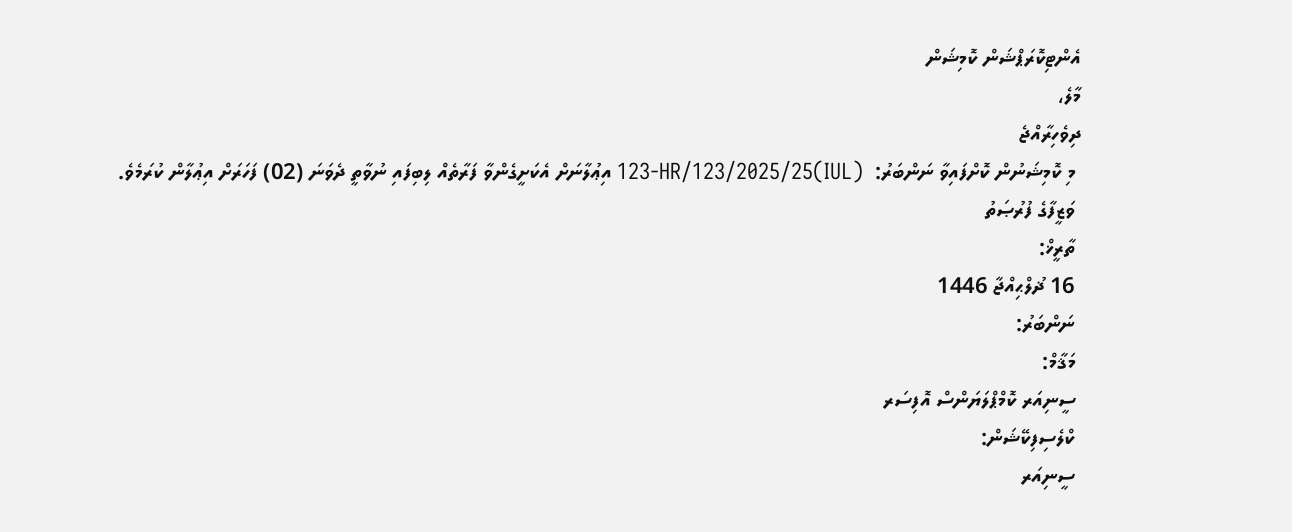އެންޓިކޮރަޕްޝަން ކޮމިޝަން
މާލެ،
ދިވެހިރާއްޖެ
 މި ކޮމިޝަނުން ކޮށްފައިވާ ނަންބަރު:  (IUL)123-HR/123/2025/25 އިޢުލާނަށް އެކަށީގެންވާ ފަރާތެއް ލިބިފައި ނުވާތީ ދެވަނަ (02) ފަހަރަށް އިޢުލާން ކުރަމެވެ.
 ވަޒީފާގެ ފުރުޞަތު
 ތާރީޚް:
 16 ޛުލްޙިއްޖާ 1446
 ނަންބަރު:
 މަޤާމް:
 ސީނިއަރ ކޮމްޕްލަޔަންސް އޮފިސަރ
 ކްލެސިފިކޭޝަން:
 ސީނިއަރ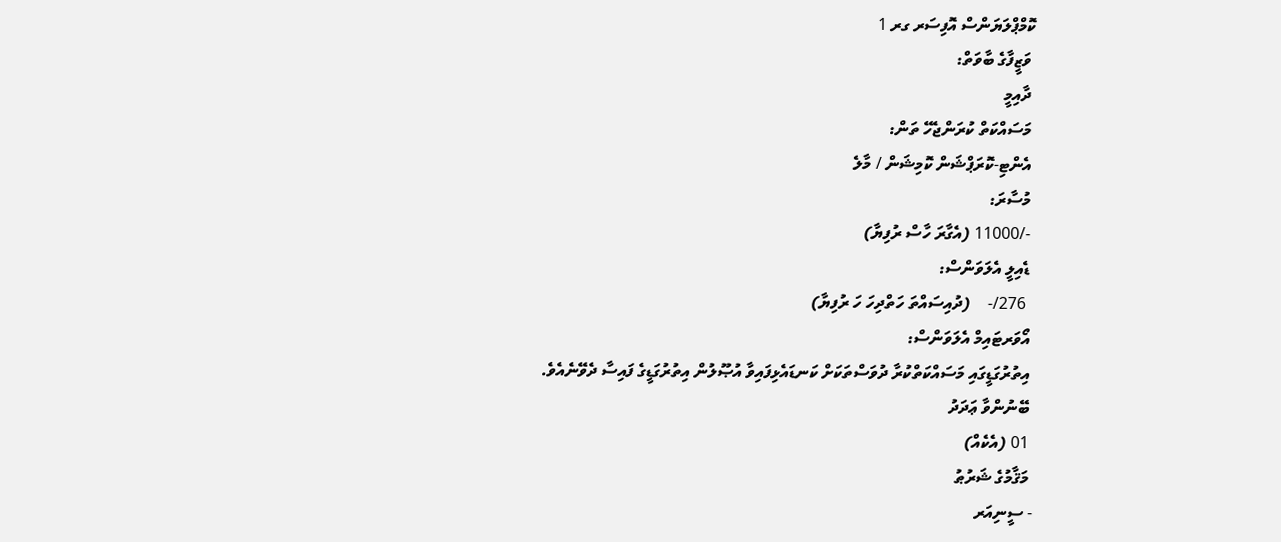ކޮމްޕްލަޔަންސް އޮފިސަރ ގރ 1
 ވަޒީފާގެ ބާވަތް:
 ދާއިމީ
 މަސައްކަތް ކުރަންޖެހޭ ތަން:
 އެންޓި-ކޮރަޕްޝަން ކޮމިޝަން / މާލެ
 މުސާރަ:
 -/11000 (އެގާރަ ހާސް ރުފިޔާ)
 ޑެއިލީ އެލަވަންސް:
  276/-    (ދުއިސައްތަ ހަތްދިހަ ހަ ރުފިޔާ)
 އޯވަރޓައިމް އެލަވަންސް:
 އިތުރުގަޑީގައި މަސައްކަތްކުރާ ދުވަސްތަކަށް ކަނޑައެޅިފައިވާ އުޞޫލުން އިތުރުގަޑީގެ ފައިސާ ދެވޭނެއެވެ.
 ބޭނުންވާ ޢަދަދު
 01 (އެކެއް)
 މަޤާމުގެ ޝަރުޠު
- ސީނިއަރ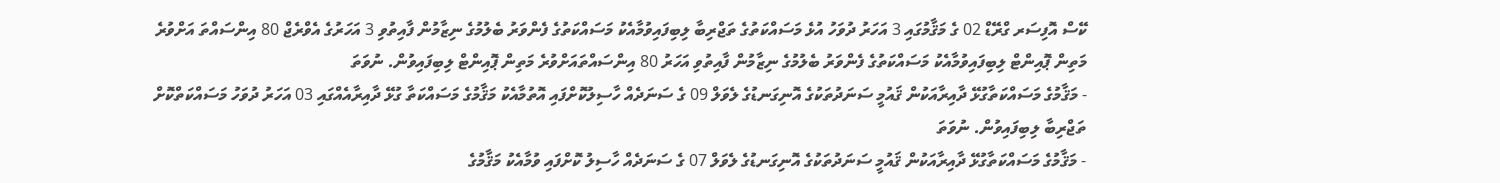ކޭސް އޮފިސަރ ގްރޭޑް 02 ގެ މަޤާމުގައި 3 އަހަރު ދުވަހު އުޅެ މަސައްކަތުގެ ތަޖްރިބާ ލިބިފައިވުމާއެކު މަސައްކަތުގެ ފެންވަރު ބެލުމުގެ ނިޒާމުން ފާއިތުވި 3 އަހަރުގެ އެވްރެޖް 80 އިންސައްތަ އަށްވުރެ މަތިން ޕޮއިންޓް ލިބިފައިވުމާއެކު މަސައްކަތުގެ ފެންވަރު ބެލުމުގެ ނިޒާމުން ފާއިތުވި އަހަރު 80 އިންސައްތައަށްވުރެ މަތިން ޕޮއިންޓް ލިބިފައިވުން. ނުވަތަ
- މަޤާމުގެ މަސައްކަތާގުޅޭ ދާއިރާއަކުން ޤައުމީ ސަނަދުތަކުގެ އޮނިގަނޑުގެ ލެވަލް 09 ގެ ސަނަދެއް ހާސިލުކޮށްފައި އޮތުމާއެކު މަޤާމުގެ މަސައްކަތާ ގުޅޭ ދާއިރާއެއްގައި 03 އަހަރު ދުވަހު މަސައްކަތްކޮށް ތަޖްރިބާ ލިބިފައިވުން. ނުވަތަ
- މަޤާމުގެ މަސައްކަތާގުޅޭ ދާއިރާއަކުން ޤައުމީ ސަނަދުތަކުގެ އޮނިގަނޑުގެ ލެވަލް 07 ގެ ސަނަދެއް ހާސިލު ކޮށްފައި ވުމާއެކު މަޤާމުގެ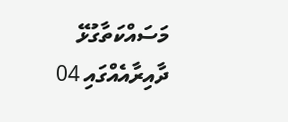މަސައްކަތާގުޅޭ ދާއިރާއެއްގައި 04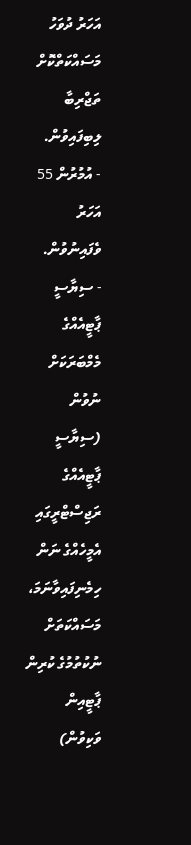އަހަރު ދުވަހު މަސައްކަތްކޮށް ތަޖްރިބާ ލިބިފައިވުން.
- އުމުރުން 55 އަހަރު ވެފައިނުވުން.
- ސިޔާސީ ޕާޓީއެއްގެ މެމްބަރަކަށް ނުވުން (ސިޔާސީ ޕާޓީއެއްގެ ރަޖިސްޓްރީގައި އެމީހެއްގެ ނަން ހިމެނިފައިވާނަމަ، މަސައްކަތަށް ނުކުތުމުގެ ކުރިން ޕާޓީއިން ވަކިވުން)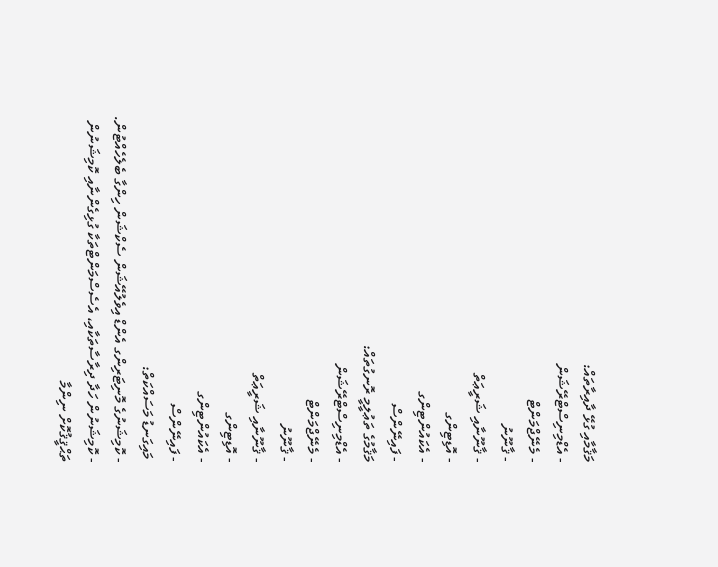މަޤާމާއި ގުޅޭ ދާއިރާތައް:
- އެޑްމިނިސްޓްރޭޝަން
- މެނޭޖްމަންޓް
- ޤާނޫނު
- ޤާނޫނާއި ޝަރީޢަތް
- އޮޑިޓިންގ
- އެކައުންޓިންގ
- ފައިނޭންސް
މަޤާމުގެ ތަޢުލީމީ ރޮނގުތައް:
- އެޑްމިނިސްޓްރޭޝަން
- މެނޭޖްމަންޓް
- ޤާނޫނު
- ޤާނޫނާއި ޝަރީޢަތް
- އޮޑިޓިންގ
- އެކައުންޓިންގ
- ފައިނޭންސް
 މައިގަނޑު މަސައްކަތް:
- ކޮމިޝަނުގެ މޮނިޓަރިންގ އެންޑް އިވެލުއޭޝަން ސެކްޝަން ހިންގާ ބެލެހެއްޓުން.
- ކޮމިޝަނުން ހަދާ ދިރާސާތަކާއި، އެސެސްމަންޓްތަކާ ގުޅިގެންނާއި ކޮމިޝަނުން ތަޙްޤީޤުކޮށް ނިންމާ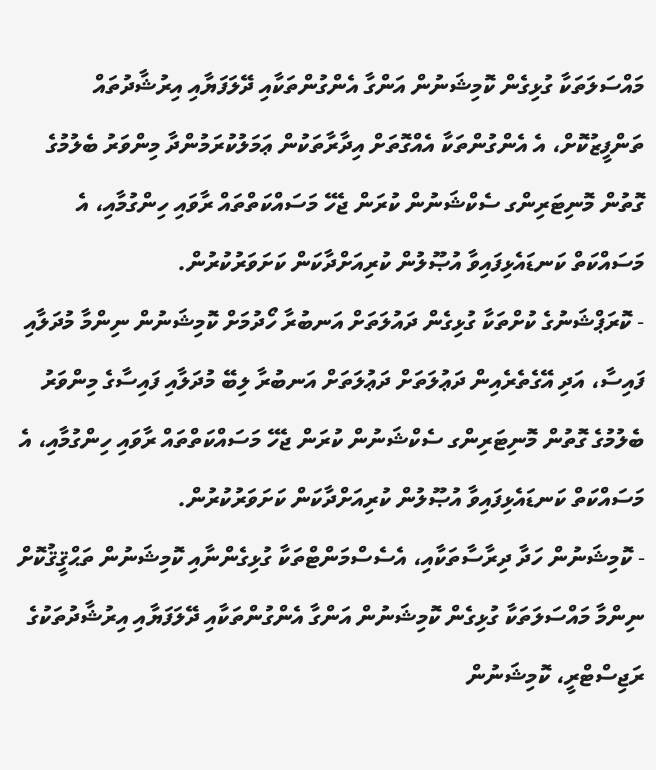މައްސަލަތަކާ ގުޅިގެން ކޮމިޝަނުން އަންގާ އެންގުންތަކާއި ދޭލަފަޔާއި އިރުޝާދުތައް ތަންފީޒުކޮށް، އެ އެންގުންތަކާ އެއްގޮތަށް އިދާރާތަކުން ޢަމަލުކުރަމުންދާ މިންވަރު ބެލުމުގެ ގޮތުން މޮނިޓަރިންގ ސެކްޝަނުން ކުރަން ޖެހޭ މަސައްކަތްތައް ރާވައި ހިންގުމާއި، އެ މަސައްކަތް ކަނޑައެޅިފައިވާ އުޞޫލުން ކުރިއަށްދާކަން ކަށަވަރުކުރުން.
- ކޮރަޕްޝަނުގެ ކުށްތަކާ ގުޅިގެން ދައުލަތަށް އަނބުރާ ހޯދުމަށް ކޮމިޝަނުން ނިންމާ މުދަލާއި ފައިސާ، އަދި އޭގެތެރެއިން ދަޢުލަތަށް ދަޢުލަތަށް އަނބުރާ ލިބޭ މުދަލާއި ފައިސާގެ މިންވަރު ބެލުމުގެ ގޮތުން މޮނިޓަރިންގ ސެކްޝަނުން ކުރަން ޖެހޭ މަސައްކަތްތައް ރާވައި ހިންގުމާއި، އެ މަސައްކަތް ކަނޑައެޅިފައިވާ އުޞޫލުން ކުރިއަށްދާކަން ކަށަވަރުކުރުން.
- ކޮމިޝަނުން ހަދާ ދިރާސާތަކާއި، އެސެސްމަންޓްތަކާ ގުޅިގެންނާއި ކޮމިޝަނުން ތަޙްޤީޤުކޮށް ނިންމާ މައްސަލަތަކާ ގުޅިގެން ކޮމިޝަނުން އަންގާ އެންގުންތަކާއި ދޭލަފަޔާއި އިރުޝާދުތަކުގެ ރަޖިސްޓްރީ، ކޮމިޝަނުން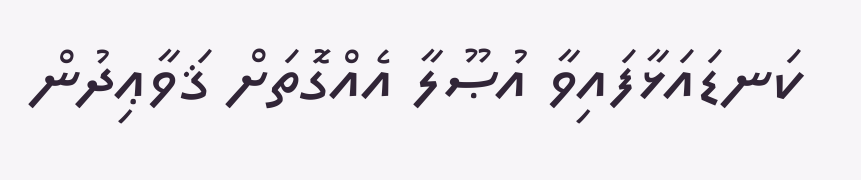ކަނޑައަޅާފައިވާ އުޞޫލާ އެއްގޮތަށް ޤަވާޢިދުން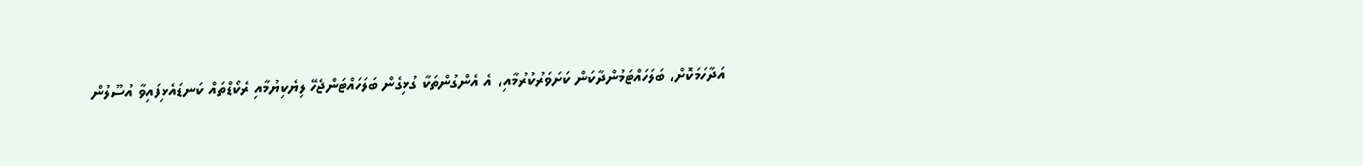އަދާހަމަކޮށް، ބަލަހައްޓަމުންދާކަން ކަށަވަރުކުރުމާއި، އެ އެންގުންތަކާ ގުޅިގެން ބަލަހައްޓަންޖެހޭ ލިޔެކިޔުމާއި ރެކޯޑްތައް ކަނޑައެޅިފައިވާ އުސޫލުން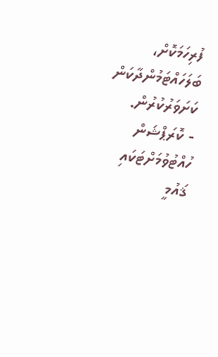ފުރިހަމަކޮށް، ބަލަހައްޓަމުންދާކަން ކަށަވަރުކުރުން.
- ކޮރަޕްޝަން ހުއްޓުވުމަށްޓަކައި ޤައުމީ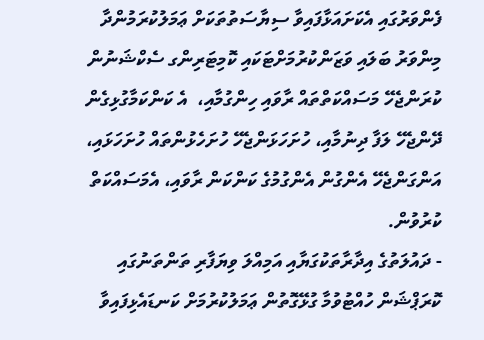ފެންވަރުގައި އެކަށައަޅާފައިވާ ސިޔާސަތުތަކަށް ޢަމަލުކުރަމުންދާ މިންވަރު ބަލައި ވަޒަންކުރުމަށްޓަކައި ކޮމިޓަރިންގ ސެކްޝަނުން ކުރަންޖެހޭ މަސައްކަތްތައް ރާވައި ހިންގުމާއި،  އެ ކަންކަމާގުޅިގެން ދޭންޖެހޭ ލަފާ ދިނުމާއި، ހުށަހަޅަންޖެހޭ ހުށަހެޅުންތައް ހުށަހަޅައި، އަންގަންޖެހޭ އެންގުން އެންގުމުގެ ކަންކަން ރާވައި، އެމަސައްކަތް ކުރުވުން.
- ދައުލަތުގެ އިދާރާތަކުގަޔާއި އަމިއްލަ ވިޔަފާރި ތަންތަނުގައި ކޮރަޕްޝަން ހުއްޓުވުމާ ގުޅޭގޮތުން ޢަމަލުކުރުމަށް ކަނޑައެޅިފައިވާ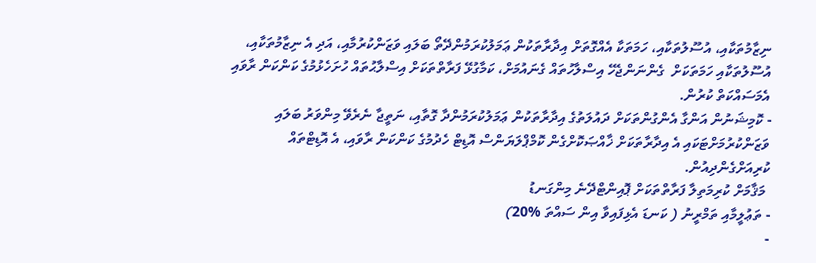ނިޒާމުތަކާއި، އުސޫލުތަކާއި، ހަމަތަކާ އެއްގޮތަށް އިދާރާތަކުން ޢަމަލުކުރަމުންދޭތޯ ބަލައި ވަޒަންކުރުމާއި، އަދި އެ ނިޒާމުތަކާއި، އުސޫލުތަކާއި ހަމަތަކަށް  ގެންނަންޖެހޭ އިސްލާހުތައް ގެނައުމަށް، ކަމާގުޅޭ ފަރާތްތަކަށް އިސްލާޙުތައް ހުށަހެޅުމުގެ ކަންކަން ރާވައި އެމަސައްކަތް ކުރުން.
- ކޮމިޝަނުން އަންގާ އެންގުންތަކަށް ދައުލަތުގެ އިދާރާތަކުން ޢަމަލުކުރަމުންދާ ގޮތާއި، ނަތީޖާ ނެރެވޭ މިންވަރު ބަލައި ވަޒަންކުރުމަށްޓަކައި އެ އިދާރާތަކަށް ޚާއްޞަކޮށްގެން ކޮމްޕްލަޔަންސް އޮޑިޓް ހެދުމުގެ ކަންކަން ރާވައި، އެ އޮޑިޓްތައް ކުރިއަށްގެންދިއުން.
 މަޤާމަށް ކުރިމަތިލާ ފަރާތްތަކަށް ޕޮއިންޓްދޭނެ މިންގަނޑު
- ތަޢުލީމާއި ތަމްރީނު ( ކަނޑަ އެޅިފައިވާ އިން ސައްތަ %20)
-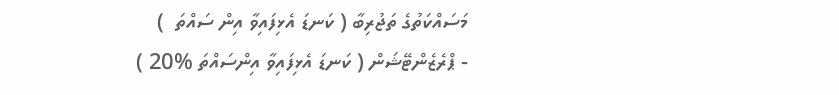މަސައްކަތުގެ ތަޖުރިބާ ( ކަނޑަ އެޅިފައިވާ އިން ސައްތަ  )
- ޕްރެޒެންޓޭޝަން ( ކަނޑަ އެޅިފައިވާ އިންސައްތަ %20 )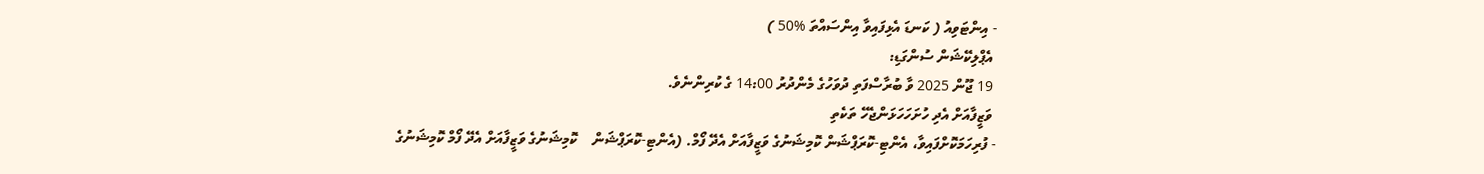- އިންޓަވިއު ( ކަނޑަ އެޅިފައިވާ އިންސައްތަ %50 )
 އެޕްލިކޭޝަން ސުންގަޑި:
 19 ޖޫން 2025 ވާ ބުރާސްފަތި ދުވަހުގެ މެންދުރު 14:00 ގެ ކުރިންނެވެ.
 ވަޒީފާއަށް އެދި ހުށަހަހަޅަންޖެހޭ ތަކެތި
- ފުރިހަމަކޮށްފައިވާ، އެންޓި-ކޮރަޕްޝަން ކޮމިޝަނުގެ ވަޒީފާއަށް އެދޭ ފޯމް. (އެންޓި-ކޮރަޕްޝަން    ކޮމިޝަނުގެ ވަޒީފާއަށް އެދޭ ފޯމް ކޮމިޝަނުގެ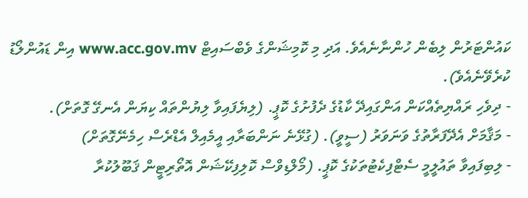ކައުންޓަރުން ލިބެން ހުންނާނެއެވެ. އަދި މި ކޮމިޝަންގެ ވެބްސައިޓް www.acc.gov.mv އިން ޑައުންލޯޑު ކުރެވޭނެއެވެ).
- ދިވެހި ރައްޔިތެއްކަން އަންގައިދޭ ކާޑުގެ ދެފުށުގެ ކޮޕީ. (ލިޔެފައިވާ ލިޔުންތައް ކިޔަން އެނގޭ ގޮތަށް).
- މަޤާމަށް އެދޭފަރާތުގެ ވަނަވަރު (ސީވީ). (ގުޅޭނެ ނަންބަރާއި އީމެއިލް އެޑްރެސް ހިމެނޭގޮތަށް)
- ލިބިފައިވާ ތައުލީމީ ސެޓްފިކެޓުތަކުގެ ކޮޕީ. (މޯލްޑިވްސް ކޮލިފިކޭޝަން އޮތޯރިޓީން ޤަބޫލުކުރާ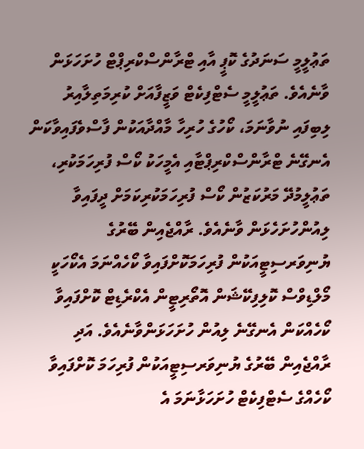ތަޢުލީމީ ސަނަދުގެ ކޮޕީ އާއި ޓްރާންސްކްރިޕްޓް ހުށަހަޅަން ވާނެއެވެ. ތަޢުލީމީ ސެޓްފިކެޓް ވަޒީފާއަށް ކުރިމަތިލާއިރު ލިބިފައި ނުވާނަމަ، ކޯހުގެ ހުރިހާ މާއްދާއަކުން ފާސްވެފައިވާކަން އެނގޭނެ ޓްރާންސްކްރިޕްޓާއި އެމީހަކު ކޯސް ފުރިހަމަކުރި، ތަޢުލީމުދޭ މަރުކަޒުން ކޯސް ފުރިހަމަކުރިކަމަށް ދީފައިވާ ލިއުންހުށަހެޅަން ވާނެއެވެ. ރާއްޖެއިން ބޭރުގެ ޔުނިވަރސިޓީއަކުން ފުރިހަމަކޮށްފައިވާ ކޯހެއްނަމަ އެކޯހަކީ މޯލްޑިވްސް ކޮލިފިކޭޝަން އޮތޯރިޓީން އެކްރެޑިޓް ކޮށްފައިވާ ކޯހެއްކަން އެނގޭނެ ލިއުން ހުށަހަޅަންވާނެއެވެ. އަދި ރާއްޖެއިން ބޭރުގެ ޔުނިވަރސިޓީއަކުން ފުރިހަމަ ކޮށްފައިވާ ކޯހެއްގެ ސެޓްފިކެޓް ހުށަހަޅާނަމަ އެ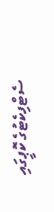ސެޓްފިކެޓުގެ ކޮޕީގައި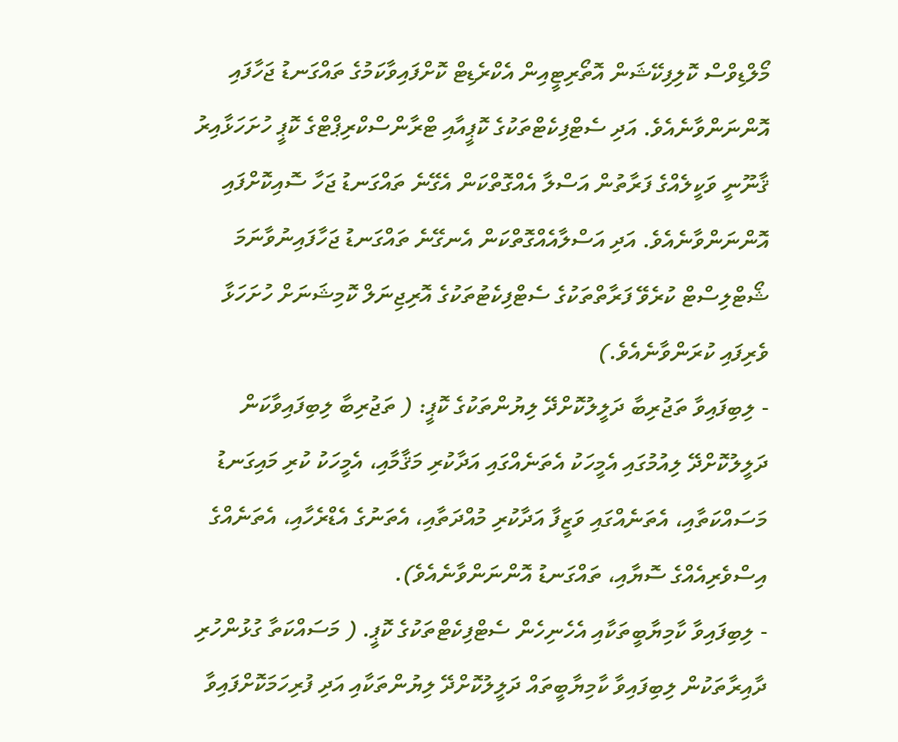މޯލްޑިވްސް ކޮލިފިކޭޝަން އޮތޯރިޓީއިން އެކްރެޑިޓް ކޮށްފައިވާކަމުގެ ތައްގަނޑު ޖަހާފައި އޮންނަންވާނެއެވެ. އަދި ސެޓްފިކެޓްތަކުގެ ކޮޕީއާއި ޓްރާންސްކްރިޕްޓްގެ ކޮޕީ ހުށަހަޅާއިރު ޤާނޫނީ ވަކީލެއްގެ ފަރާތުން އަސްލާ އެއްގޮތްކަން އެގޭނެ ތައްގަނޑު ޖަހާ ސޮއިކޮށްފައި އޮންނަންވާނެއެވެ. އަދި އަސްލާއެއްގޮތްކަން އެނގޭނެ ތައްގަނޑު ޖަހާފައިނުވާނަމަ ޝޯޓްލިސްޓް ކުރެވޭ ފަރާތްތަކުގެ ސެޓްފިކެޓުތަކުގެ އޮރިޖިނަލް ކޮމިޝަނަށް ހުށަހަޅާ ވެރިފައި ކުރަންވާނެއެވެ.)
- ލިބިފައިވާ ތަޖުރިބާ ދަލީލުކޮށްދޭ ލިޔުންތަކުގެ ކޮޕީ: ( ތަޖުރިބާ ލިބިފައިވާކަން ދަލީލުކޮށްދޭ ލިއުމުގައި އެމީހަކު އެތަނެއްގައި އަދާކުރި މަޤާމާއި، އެމީހަކު ކުރި މައިގަނޑު މަސައްކަތާއި، އެތަނެއްގައި ވަޒީފާ އަދާކުރި މުއްދަތާއި، އެތަނުގެ އެޑްރެހާއި، އެތަނެއްގެ އިސްވެރިއެއްގެ ސޮޔާއި، ތައްގަނޑު އޮންނަންވާނެއެވެ).
- ލިބިފައިވާ ކާމިޔާބީތަކާއި އެހެނިހެން ސެޓްފިކެޓްތަކުގެ ކޮޕީ. ( މަސައްކަތާ ގުޅުންހުރި ދާއިރާތަކުން ލިބިފައިވާ ކާމިޔާބީތައް ދަލީލުކޮށްދޭ ލިޔުންތަކާއި އަދި ފުރިހަމަކޮށްފައިވާ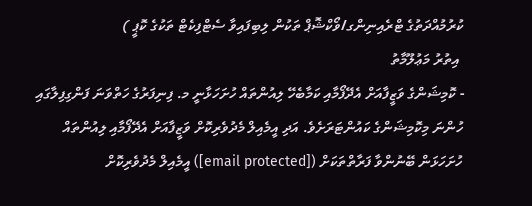ކުރުމުއްދަތުގެ ޓްރެއިނިންގ/ވޯކްޝޮޕް ތަކުން ލިބިފައިވާ ސެޓްފިކެޓް ތަކުގެ ކޮޕީ )
 އިތުރު މަޢުލޫމާތު
- ކޮމިޝަންގެ ވަޒީފާއަށް އެދޭފޯމާއި ކަމާބެހޭ ލިއުންތައް ހުށަހަޅާނީ މ. ފިނިފަރުގެ ހަތްވަނަ ފަންގިފިލާގައި ހުންނަ މިކޮމިޝަންގެ ކައުންޓަރަށެވެ. އަދި އީމެއިލް މެދުވެރިކޮށް ވަޒީފާއަށް އެދޭފޯމާއި ލިއުންތައް ހުށަހަޅަން ބޭނުންވާ ފަރާތްތަކަށް ([email protected]) އީމެއިލް މެދުވެރިކޮށް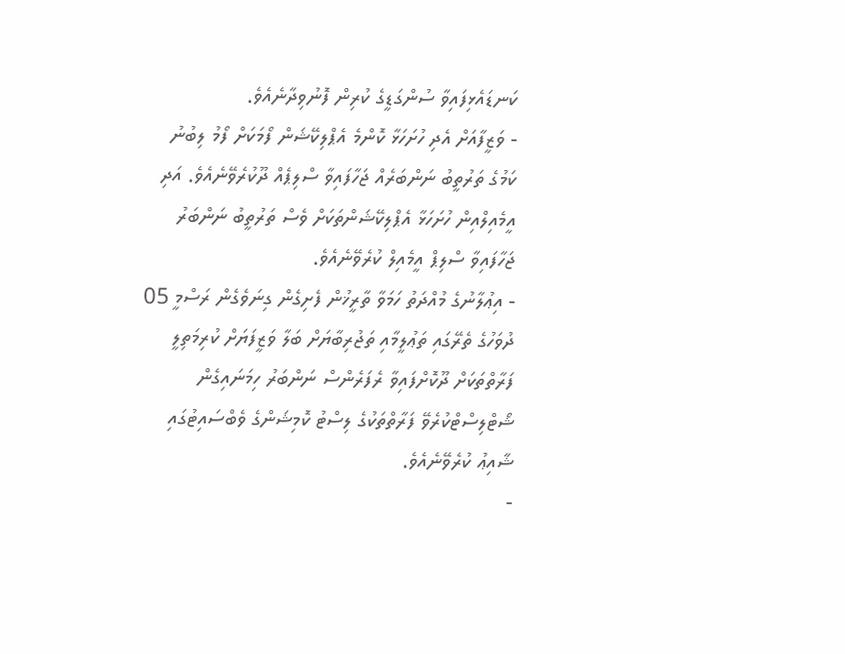ކަނޑައެޅިފައިވާ ސުންގަޑީގެ ކުރިން ފޮނުވިދާނެއެވެ.
- ވަޒީފާއަށް އެދި ހުށަހަޅާ ކޮންމެ އެޕްލިކޭޝަން ފޯމަކަށް ފޯމު ލިބުނު ކަމުގެ ތަރުތީބު ނަންބަރެއް ޖަހާފައިވާ ސްލިޕެއް ދޫކުރެވޭނެއެވެ. އަދި އީމެއިލްއިން ހުށަހަޅާ އެޕްލިކޭޝަންތަކަށް ވެސް ތަރުތީބު ނަންބަރު ޖަހާފައިވާ ސްލިޕް އީމެއިލް ކުރެވޭނެއެވެ.
- އިޢުލާނުގެ މުއްދަތު ހަމަވާ ތާރީޚުން ފެށިގެން ގިނަވެގެން ރަސްމީ 05 ދުވަހުގެ ތެރޭގައި ތަޢުލީމާއި ތަޖުރިބާޔަށް ބަލާ ވަޒީފަޔަށް ކުރިމަތިލީ ފަރާތްތަކަށް ދޫކޮށްފައިވާ ރެފަރެންސް ނަންބަރު ހިމަނައިގެން ޝޯޓްލިސްޓްކުރެވޭ ފަރާތްތަކުގެ ލިސްޓު ކޮމިޝަންގެ ވެބްސައިޓުގައި ޝާއިޢު ކުރެވޭނެއެވެ.
-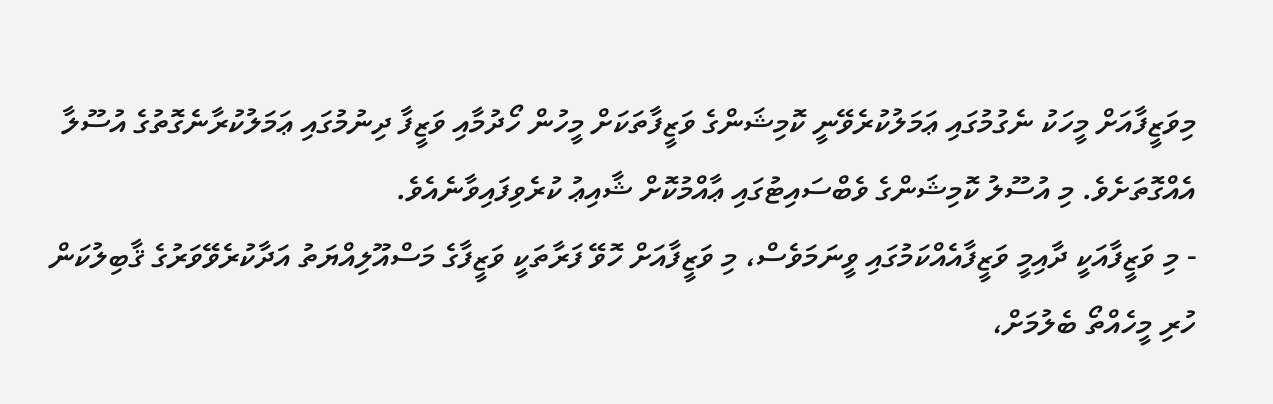މިވަޒީފާއަށް މީހަކު ނެގުމުގައި ޢަމަލުކުރެވޭނީ ކޮމިޝަންގެ ވަޒީފާތަކަށް މީހުން ހޯދުމާއި ވަޒީފާ ދިނުމުގައި ޢަމަލުކުރާނެގޮތުގެ އުސޫލާ އެއްގޮތަށެވެ. މި އުސޫލު ކޮމިޝަންގެ ވެބްސައިޓުގައި ޢާއްމުކޮށް ޝާއިޢު ކުރެވިފައިވާނެއެވެ.
- މި ވަޒީފާއަކީ ދާއިމީ ވަޒީފާއެއްކަމުގައި ވީނަމަވެސް، މި ވަޒީފާއަށް ހޮވޭ ފަރާތަކީ ވަޒީފާގެ މަސްއޫލިއްޔަތު އަދާކުރެވޭވަރުގެ ޤާބިލުކަން ހުރި މީހެއްތޯ ބެލުމަށް،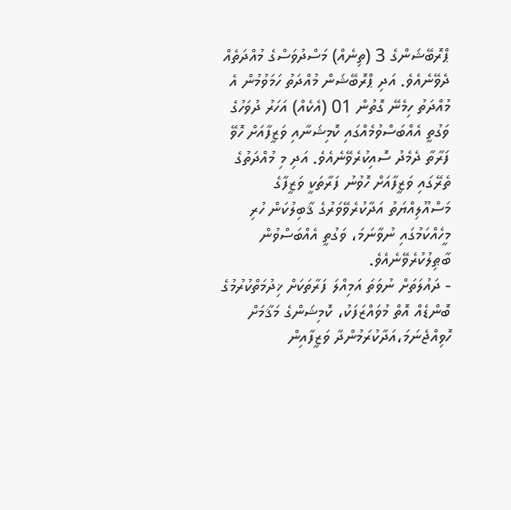ޕްރޮބޭޝަންގެ 3 (ތިނެއް) މަސްދުވަސްގެ މުއްދަތެއް ދެވޭނެއެވެ. އަދި ޕްރޮބޭޝަން މުއްދަތު ހަމަވުމުން އެ މުއްދަތު ހިމެނޭ ގޮތުން 01 (އެކެއް) އަހަރު ދުވަހުގެ ވަގުތީ އެއްބަސްވުމެއްގައި ކޮމިޝަނާއި ވަޒީފާއަށް ހޮވޭ ފަރާތާ ދެމެދު ސޮއިކުރެވޭނެއެވެ. އަދި މި މުއްދަތުގެ ތެރޭގައި ވަޒީފާއަށް ހޮވުނު ފަރާތަކީ ވަޒީފާގެ މަސްއޫލިއްޔަތު އަދާކުރެވޭވަރުގެ ޤާބިލުކަން ހުރި މީހެއްކަމުގައި ނުވާނަމަ، ވަގުތީ އެއްބަސްވުން ބާޠިލުކުރެވޭނެއެވެ.
- ދައުލަތަށް ނުވަތަ އަމިއްލަ ފަރާތަކަށް ޚިދުމަތްކުރުމުގެ ބޮންޑެއް އޮތް މުވައްޒަފަކު، ކޮމިޝަންގެ މަޤާމަށް  ހޮވިއްޖެނަމަ،އަދާކުރަމުންދާ ވަޒީފާއިން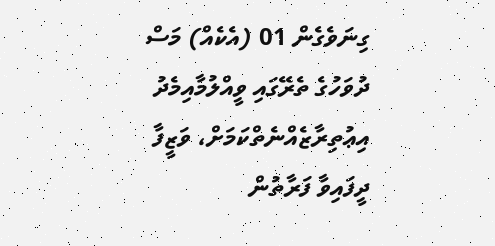ގިނަވެގެން 01 (އެކެއް) މަސް ދުވަހުގެ ތެރޭގައި ވީއްލުމާއިމެދު އިޢުތިރާޒެއްނެތްކަމަށް، ވަޒީފާ ދީފައިވާ ފަރާތުން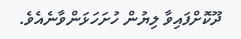ދޫކޮށްފައިވާ ލިޔުން ހުށަހަޅަންވާނެއެވެ.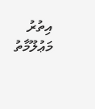އިތުރު މަޢުލޫމާތު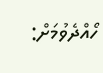ހޯއްދެވުމަށް: